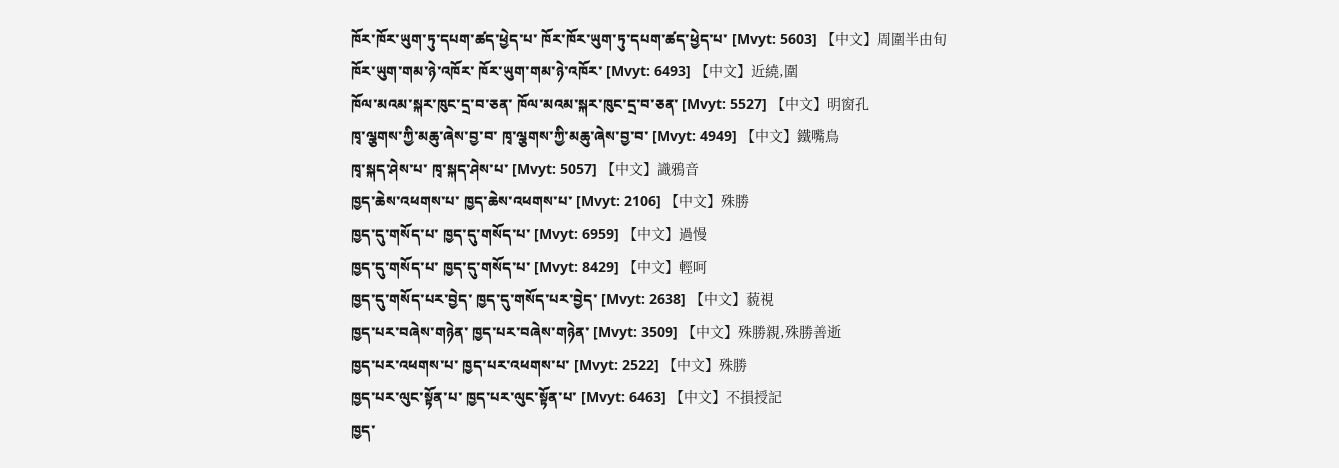ཁོར་ཁོར་ཡུག་ཏུ་དཔག་ཚད་ཕྱེད་པ་ ཁོར་ཁོར་ཡུག་ཏུ་དཔག་ཚད་ཕྱེད་པ་ [Mvyt: 5603] 【中文】周圍半由旬
ཁོར་ཡུག་གམ་ཉེ་འཁོར་ ཁོར་ཡུག་གམ་ཉེ་འཁོར་ [Mvyt: 6493] 【中文】近繞,圍
ཁོལ་མའམ་སྐར་ཁུང་དྲ་བ་ཅན་ ཁོལ་མའམ་སྐར་ཁུང་དྲ་བ་ཅན་ [Mvyt: 5527] 【中文】明窗孔
ཁྭ་ལྕགས་ཀྱི་མཆུ་ཞེས་བྱ་བ་ ཁྭ་ལྕགས་ཀྱི་མཆུ་ཞེས་བྱ་བ་ [Mvyt: 4949] 【中文】鐵嘴鳥
ཁྭ་སྐད་ཤེས་པ་ ཁྭ་སྐད་ཤེས་པ་ [Mvyt: 5057] 【中文】識鴉音
ཁྱད་ཆེས་འཕགས་པ་ ཁྱད་ཆེས་འཕགས་པ་ [Mvyt: 2106] 【中文】殊勝
ཁྱད་དུ་གསོད་པ་ ཁྱད་དུ་གསོད་པ་ [Mvyt: 6959] 【中文】過慢
ཁྱད་དུ་གསོད་པ་ ཁྱད་དུ་གསོད་པ་ [Mvyt: 8429] 【中文】輕呵
ཁྱད་དུ་གསོད་པར་བྱེད་ ཁྱད་དུ་གསོད་པར་བྱེད་ [Mvyt: 2638] 【中文】藐視
ཁྱད་པར་བཞེས་གཉེན་ ཁྱད་པར་བཞེས་གཉེན་ [Mvyt: 3509] 【中文】殊勝親,殊勝善逝
ཁྱད་པར་འཕགས་པ་ ཁྱད་པར་འཕགས་པ་ [Mvyt: 2522] 【中文】殊勝
ཁྱད་པར་ལུང་སྟོན་པ་ ཁྱད་པར་ལུང་སྟོན་པ་ [Mvyt: 6463] 【中文】不損授記
ཁྱད་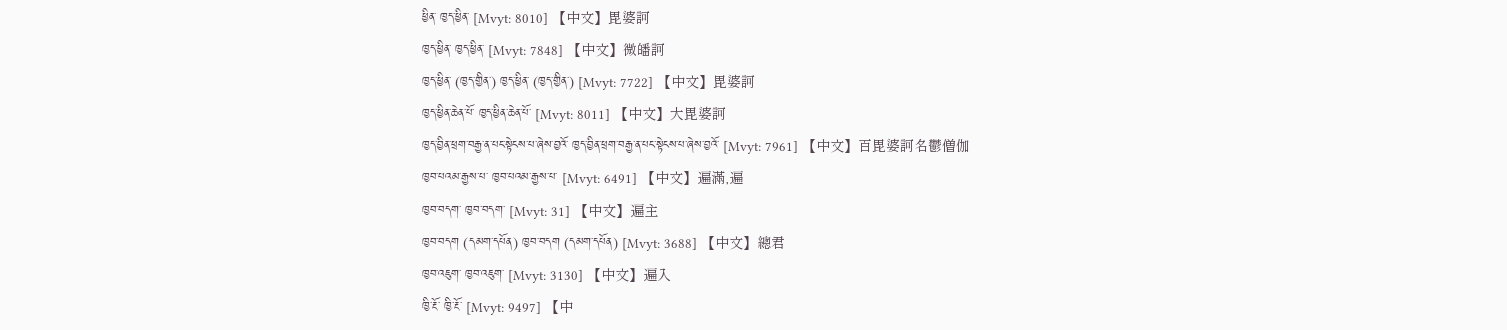ཕྱིན་ ཁྱད་ཕྱིན་ [Mvyt: 8010] 【中文】毘婆訶
ཁྱད་ཕྱིན་ ཁྱད་ཕྱིན་ [Mvyt: 7848] 【中文】微皤訶
ཁྱད་ཕྱིན་ (ཁྱད་གྱིན་) ཁྱད་ཕྱིན་ (ཁྱད་གྱིན་) [Mvyt: 7722] 【中文】毘婆訶
ཁྱད་ཕྱིན་ཆེན་པོ་ ཁྱད་ཕྱིན་ཆེན་པོ་ [Mvyt: 8011] 【中文】大毘婆訶
ཁྱད་བྱིན་ཕྲག་བརྒྱ་ན་པང་སྟེངས་པ་ཞེས་བྱའོ་ ཁྱད་བྱིན་ཕྲག་བརྒྱ་ན་པང་སྟེངས་པ་ཞེས་བྱའོ་ [Mvyt: 7961] 【中文】百毘婆訶名鬱僧伽
ཁྱབ་པའམ་རྒྱས་པ་ ཁྱབ་པའམ་རྒྱས་པ་ [Mvyt: 6491] 【中文】遍滿,遍
ཁྱབ་བདག་ ཁྱབ་བདག་ [Mvyt: 31] 【中文】遍主
ཁྱབ་བདག (དམག་དཔོན) ཁྱབ་བདག (དམག་དཔོན) [Mvyt: 3688] 【中文】總君
ཁྱབ་འཇུག་ ཁྱབ་འཇུག་ [Mvyt: 3130] 【中文】遍入
ཁྱི་རྔོ་ ཁྱི་རྔོ་ [Mvyt: 9497] 【中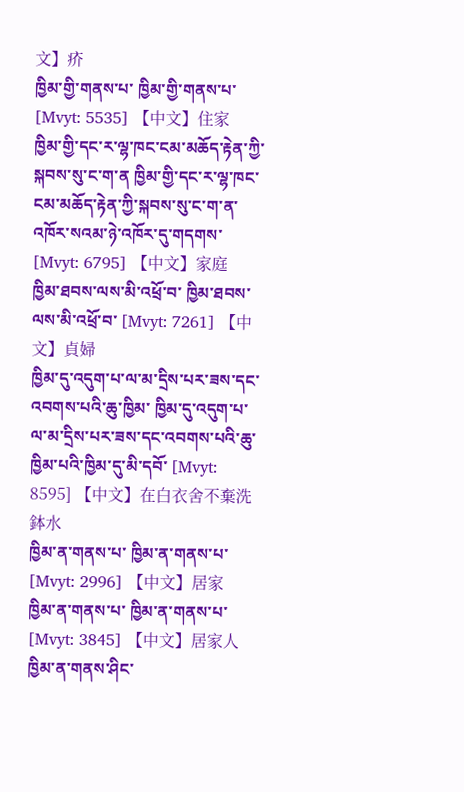文】疥
ཁྱིམ་གྱི་གནས་པ་ ཁྱིམ་གྱི་གནས་པ་ [Mvyt: 5535] 【中文】住家
ཁྱིམ་གྱི་དང་ར་ལྷ་ཁང་ངམ་མཆོད་རྟེན་ཀྱི་སྐབས་སུ་ང་ག་ན ཁྱིམ་གྱི་དང་ར་ལྷ་ཁང་ངམ་མཆོད་རྟེན་ཀྱི་སྐབས་སུ་ང་ག་ན་འཁོར་སའམ་ཉེ་འཁོར་དུ་གདགས་ [Mvyt: 6795] 【中文】家庭
ཁྱིམ་ཐབས་ལས་མི་འཕྲོ་བ་ ཁྱིམ་ཐབས་ལས་མི་འཕྲོ་བ་ [Mvyt: 7261] 【中文】貞婦
ཁྱིམ་དུ་འདུག་པ་ལ་མ་དྲིས་པར་ཟས་དང་འབགས་པའི་ཆུ་ཁྱིམ་ ཁྱིམ་དུ་འདུག་པ་ལ་མ་དྲིས་པར་ཟས་དང་འབགས་པའི་ཆུ་ཁྱིམ་པའི་ཁྱིམ་དུ་མི་དབོ་ [Mvyt: 8595] 【中文】在白衣舍不棄洗鉢水
ཁྱིམ་ན་གནས་པ་ ཁྱིམ་ན་གནས་པ་ [Mvyt: 2996] 【中文】居家
ཁྱིམ་ན་གནས་པ་ ཁྱིམ་ན་གནས་པ་ [Mvyt: 3845] 【中文】居家人
ཁྱིམ་ན་གནས་ཤིང་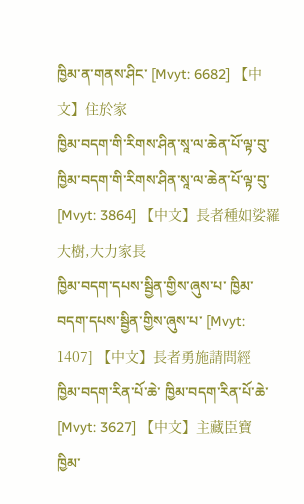ཁྱིམ་ན་གནས་ཤིང་ [Mvyt: 6682] 【中文】住於家
ཁྱིམ་བདག་གི་རིགས་ཤིན་སཱ་ལ་ཆེན་པོ་ལྟ་བུ་ ཁྱིམ་བདག་གི་རིགས་ཤིན་སཱ་ལ་ཆེན་པོ་ལྟ་བུ་ [Mvyt: 3864] 【中文】長者種如娑羅大樹,大力家長
ཁྱིམ་བདག་དཔས་སྦྱིན་གྱིས་ཞུས་པ་ ཁྱིམ་བདག་དཔས་སྦྱིན་གྱིས་ཞུས་པ་ [Mvyt: 1407] 【中文】長者勇施請問經
ཁྱིམ་བདག་རིན་པོ་ཆེ་ ཁྱིམ་བདག་རིན་པོ་ཆེ་ [Mvyt: 3627] 【中文】主藏臣寶
ཁྱིམ་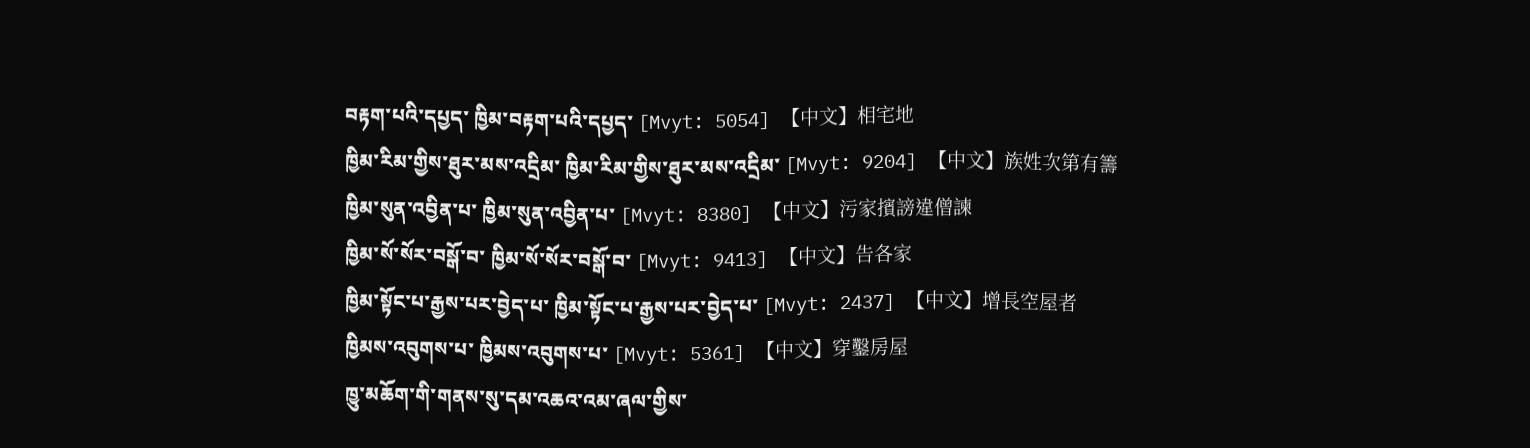བརྟག་པའི་དཔྱད་ ཁྱིམ་བརྟག་པའི་དཔྱད་ [Mvyt: 5054] 【中文】相宅地
ཁྱིམ་རིམ་གྱིས་ཐུར་མས་འདྲིམ་ ཁྱིམ་རིམ་གྱིས་ཐུར་མས་འདྲིམ་ [Mvyt: 9204] 【中文】族姓次第有籌
ཁྱིམ་སུན་འབྱིན་པ་ ཁྱིམ་སུན་འབྱིན་པ་ [Mvyt: 8380] 【中文】污家擯謗違僧諫
ཁྱིམ་སོ་སོར་བསྒོ་བ་ ཁྱིམ་སོ་སོར་བསྒོ་བ་ [Mvyt: 9413] 【中文】告各家
ཁྱིམ་སྟོང་པ་རྒྱས་པར་བྱེད་པ་ ཁྱིམ་སྟོང་པ་རྒྱས་པར་བྱེད་པ་ [Mvyt: 2437] 【中文】增長空屋者
ཁྱིམས་འབུགས་པ་ ཁྱིམས་འབུགས་པ་ [Mvyt: 5361] 【中文】穿鑿房屋
ཁྱུ་མཆོག་གི་གནས་སུ་དམ་འཆའ་འམ་ཞལ་གྱིས་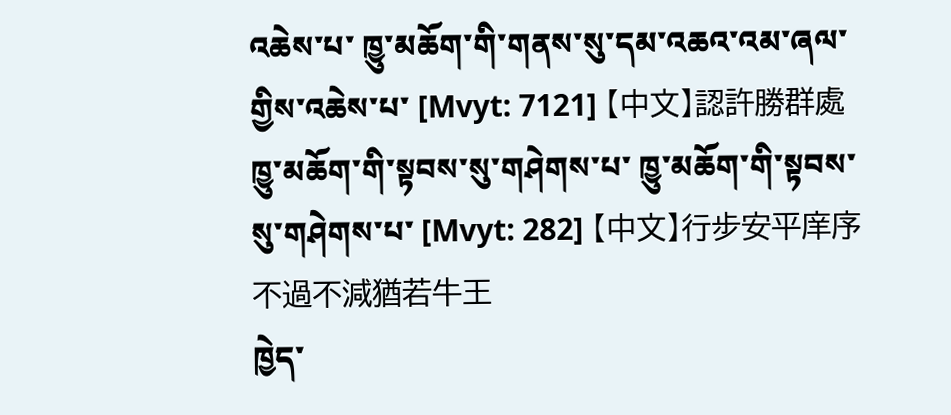འཆེས་པ་ ཁྱུ་མཆོག་གི་གནས་སུ་དམ་འཆའ་འམ་ཞལ་གྱིས་འཆེས་པ་ [Mvyt: 7121] 【中文】認許勝群處
ཁྱུ་མཆོག་གི་སྟབས་སུ་གཤེགས་པ་ ཁྱུ་མཆོག་གི་སྟབས་སུ་གཤེགས་པ་ [Mvyt: 282] 【中文】行步安平庠序不過不減猶若牛王
ཁྱེད་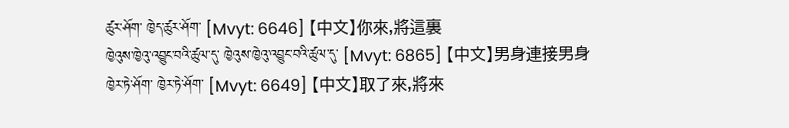ཚུར་ཤོག་ ཁྱེད་ཚུར་ཤོག་ [Mvyt: 6646] 【中文】你來,將這裏
ཁྱེའུས་ཁྱེའུ་འབྱུང་བའི་ཚུལ་དུ་ ཁྱེའུས་ཁྱེའུ་འབྱུང་བའི་ཚུལ་དུ་ [Mvyt: 6865] 【中文】男身連接男身
ཁྱེར་ཏེ་ཤོག་ ཁྱེར་ཏེ་ཤོག་ [Mvyt: 6649] 【中文】取了來,將來